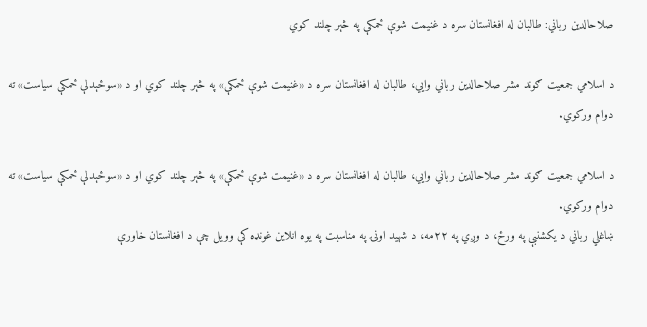صلاحالدین رباني: طالبان له افغانستان سره د غنیمت شوې ځمکې په څېر چلند کوي

د اسلامي جمعیت ګوند مشر صلاحالدین رباني وايي، طالبان له افغانستان سره د «غنیمت شوې ځمکې» په څېر چلند کوي او د «سوځېدلې ځمکې سیاست» ته دوام ورکوي.

د اسلامي جمعیت ګوند مشر صلاحالدین رباني وايي، طالبان له افغانستان سره د «غنیمت شوې ځمکې» په څېر چلند کوي او د «سوځېدلې ځمکې سیاست» ته دوام ورکوي.
ښاغلي رباني د یکشنبې په ورځ، د وږي په ۲۲مه، د شهید اونۍ په مناسبت په یوه انلاین غونډه کې وویل چې د افغانستان خاورې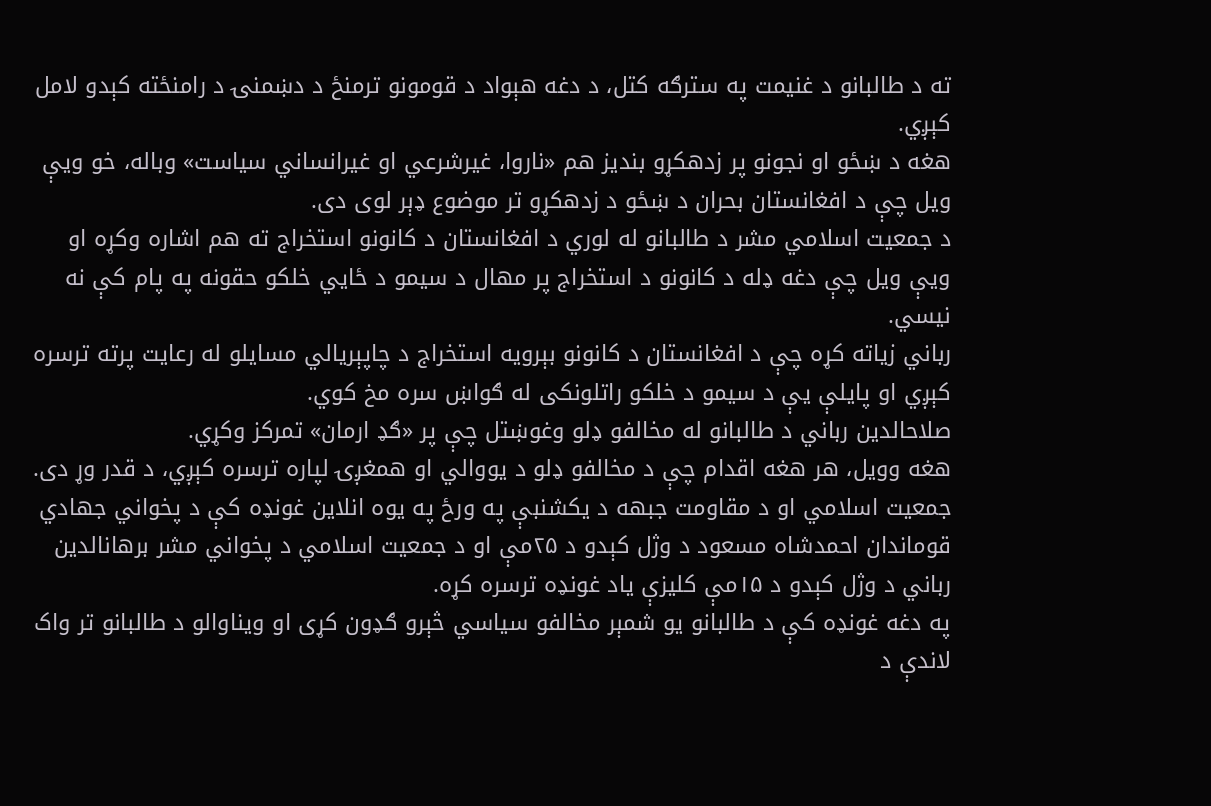ته د طالبانو د غنیمت په سترګه کتل، د دغه هېواد د قومونو ترمنځ د دښمنۍ د رامنځته کېدو لامل کېږي.
هغه د ښځو او نجونو پر زدهکړو بندیز هم «ناروا، غیرشرعي او غیرانساني سیاست» وباله، خو ویې ویل چې د افغانستان بحران د ښځو د زدهکړو تر موضوع ډېر لوی دی.
د جمعیت اسلامي مشر د طالبانو له لوري د افغانستان د کانونو استخراج ته هم اشاره وکړه او ویې ویل چې دغه ډله د کانونو د استخراج پر مهال د سیمو د ځايي خلکو حقونه په پام کې نه نیسي.
رباني زیاته کړه چې د افغانستان د کانونو بېرویه استخراج د چاپېریالي مسایلو له رعایت پرته ترسره کېږي او پایلې یې د سیمو د خلکو راتلونکی له ګواښ سره مخ کوي.
صلاحالدین رباني د طالبانو له مخالفو ډلو وغوښتل چې پر «ګډ ارمان» تمرکز وکړي.
هغه وویل، هر هغه اقدام چې د مخالفو ډلو د یووالي او همغږۍ لپاره ترسره کېږي، د قدر وړ دی.
جمعیت اسلامي او د مقاومت جبهه د یکشنبې په ورځ په یوه انلاین غونډه کې د پخواني جهادي قوماندان احمدشاه مسعود د وژل کېدو د ۲۵مې او د جمعیت اسلامي د پخواني مشر برهانالدین رباني د وژل کېدو د ۱۵مې کلیزې یاد غونډه ترسره کړه.
په دغه غونډه کې د طالبانو یو شمېر مخالفو سیاسي څېرو ګډون کړی او ویناوالو د طالبانو تر واک لاندې د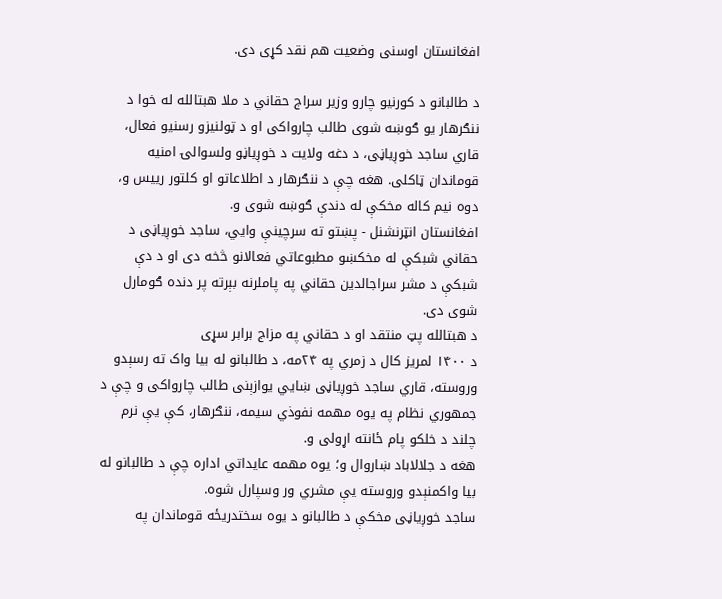افغانستان اوسنی وضعیت هم نقد کړی دی.

د طالبانو د کورنیو چارو وزیر سراج حقاني د ملا هبتالله له خوا د ننګرهار یو ګوښه شوی طالب چارواکی او د ټولنیزو رسنیو فعال، قاري ساجد خوږیاڼی، د دغه ولایت د خوږیاڼو ولسوالۍ امنیه قوماندان ټاکلی. هغه چې د ننګرهار د اطلاعاتو او کلتور رییس و، دوه نیم کاله مخکې له دندې ګوښه شوی و.
افغانستان انټرنشنل - پښتو ته سرچینې وايي، ساجد خوږیاڼی د حقاني شبکې له مخکښو مطبوعاتي فعالانو څخه دی او د دې شبکې د مشر سراجالدین حقاني په پاملرنه بېرته پر دنده ګومارل شوی دی.
د هبتالله پټ منتقد او د حقاني په مزاج برابر سړی
د ۱۴۰۰ لمریز کال د زمري په ۲۴مه، د طالبانو له بیا واک ته رسېدو وروسته، قاري ساجد خوږیاڼی ښايي یوازېنی طالب چارواکی و چې د جمهوري نظام په یوه مهمه نفوذي سیمه، ننګرهار، کې یې نرم چلند د خلکو پام ځانته اړولی و.
هغه د جلالاباد ښاروال و؛ یوه مهمه عایداتي اداره چې د طالبانو له بیا واکمنېدو وروسته یې مشري ور وسپارل شوه.
ساجد خوږیاڼی مخکې د طالبانو د یوه سختدريځه قوماندان په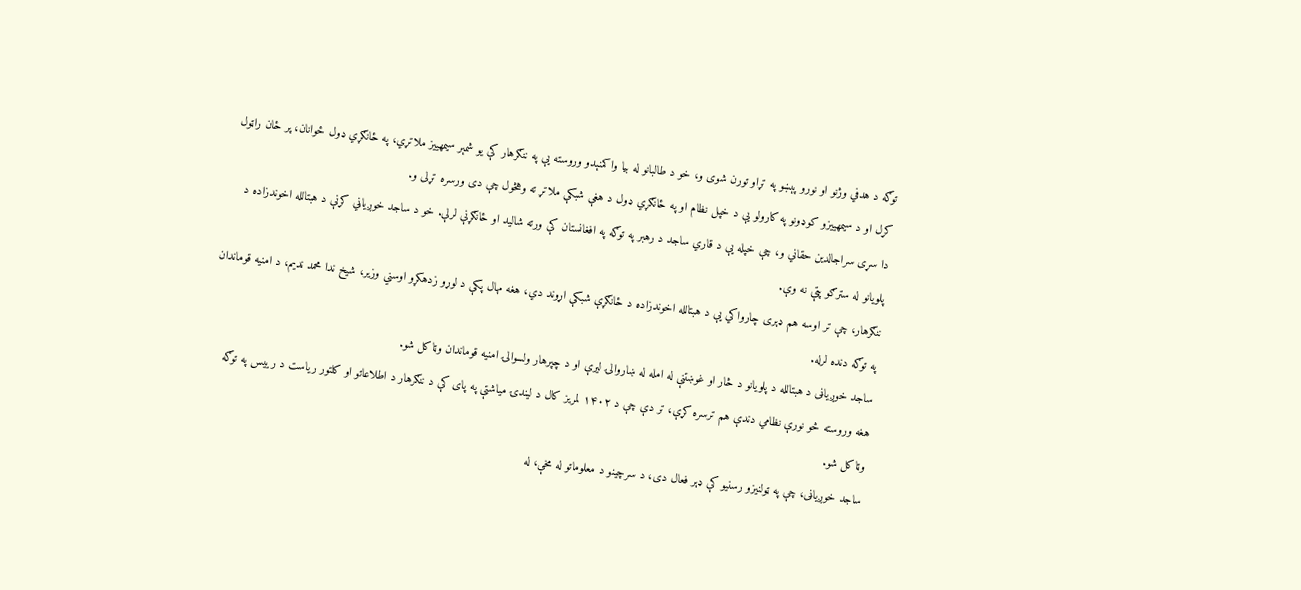توګه د هدفي وژنو او نورو پېښو په تړاو تورن شوی و، خو د طالبانو له بیا واکمنېدو وروسته یې په ننګرهار کې یو شمېر سیمهییز ملاتړي، په ځانګړي ډول ځوانان، پر ځان راټول کړل او د سیمهییزو کوډونو په کارولو یې د خپل نظام او په ځانګړي ډول د هغې شبکې ملاتړ ته وهڅول چې دی ورسره تړلی و.
دا سړی سراجالدین حقاني و، چې خپله یې د قاري ساجد د رهبر په توګه په افغانستان کې ورته شالید او ځانګړنې لرلې. خو د ساجد خوږیاڼي کړنې د هبتالله اخوندزاده د پلویانو له سترګو پټې نه وې.
ننګرهار، چې تر اوسه هم ډېری چارواکي یې د هبتالله اخوندزاده د ځانګړې شبکې اړوند دي، هغه مهال پکې د لوړو زدهکړو اوسني وزیر، شیخ ندا محمد ندیم، د امنیه قوماندان په توګه دنده لرله.
ساجد خوږیاڼی د هبتالله د پلویانو د څار او غوښتنې له امله له ښاروالۍ لیرې او د چپرهار ولسوالۍ امنیه قوماندان وټاکل شو.
هغه وروسته څو نورې نظامي دندې هم ترسره کړې، تر دې چې د ۱۴۰۲ لمریز کال د لیندۍ میاشتې په پای کې د ننګرهار د اطلاعاتو او کلتور ریاست د رییس په توګه وټاکل شو.
ساجد خوږیاڼی، چې په ټولنیزو رسنیو کې ډېر فعال دی، د سرچینو د معلوماتو له مخې، له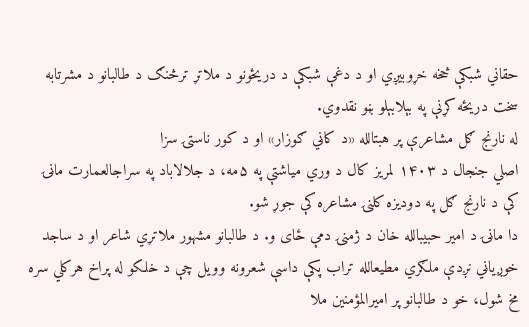حقاني شبکې څخه خړوبیږي او د دغې شبکې د دریځونو د ملاتړ ترڅنګ د طالبانو د مشرتابه سخت دریځه کړنې په بېلابېلو بڼو نقدوي.
له نارنج ګل مشاعرې پر هبتالله «د کاڼي ګوزار» او د کور ناستۍ سزا
اصلي جنجال د ۱۴۰۳ لمریز کال د وري میاشتې په ۵مه، د جلالاباد په سراجالعمارت ماڼۍ کې د نارنج ګل په دودیزه کلنۍ مشاعره کې جوړ شو.
دا ماڼۍ د امیر حبیبالله خان د ژمنۍ دمې ځای و. د طالبانو مشهور ملاتړي شاعر او د ساجد خوږیاڼي نږدې ملګري مطیعالله تراب پکې داسې شعرونه وویل چې د خلکو له پراخ هرکلي سره مخ شول، خو د طالبانو پر امیرالمؤمنین ملا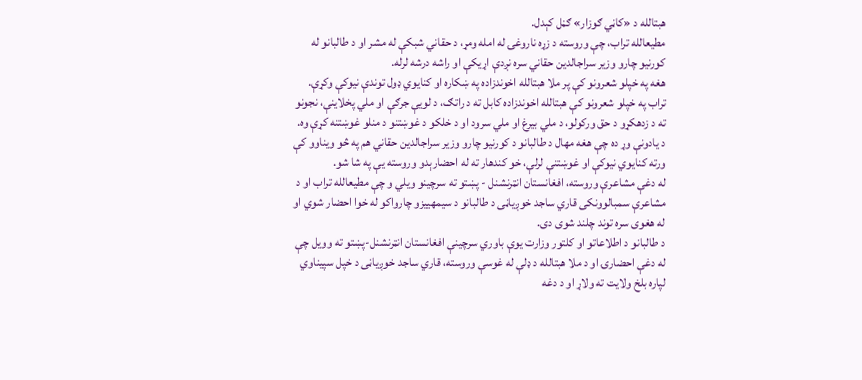هبتالله د «کاڼي ګوزار» ګڼل کېدل.
مطیعالله تراب، چې وروسته د زړه ناروغۍ له امله ومړ، د حقاني شبکې له مشر او د طالبانو له کورنیو چارو وزیر سراجالدین حقاني سره نږدې اړیکې او راشه درشه لرله.
هغه په خپلو شعرونو کې پر ملا هبتالله اخوندزاده په ښکاره او کنایوي ډول توندې نیوکې وکړې.
تراب په خپلو شعرونو کې هبتالله اخوندزاده کابل ته د راتګ، د لویې جرګې او ملي پخلاینې، نجونو ته د زدهکړو د حق ورکولو، د ملي بیرغ او ملي سرود او د خلکو د غوښتنو د منلو غوښتنه کړې وه.
د یادونې وړ ده چې هغه مهال د طالبانو د کورنیو چارو وزیر سراجالدین حقاني هم په څو ویناوو کې ورته کنایوي نیوکې او غوښتنې لرلې، خو کندهار ته له احضارېدو وروسته یې په شا شو.
له دغې مشاعرې وروسته، افغانستان انټرنشنل - پښتو ته سرچینو ویلي و چې مطیعالله تراب او د مشاعرې سمبالوونکی قاري ساجد خوږیاڼی د طالبانو د سیمهییزو چارواکو له خوا احضار شوي او له هغوی سره توند چلند شوی دی.
د طالبانو د اطلاعاتو او کلتور وزارت یوې باوري سرچینې افغانستان انټرنشنل-پښتو ته وویل چې له دغې احضارۍ او د ملا هبتالله د ډلې له غوسې وروسته، قاري ساجد خوږیاڼی د خپل سپیناوي لپاره بلخ ولایت ته ولاړ او د دغه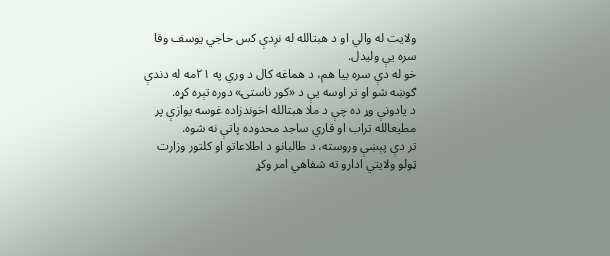ولایت له والي او د هبتالله له نږدې کس حاجي یوسف وفا سره یې ولیدل.
خو له دې سره بیا هم، د هماغه کال د وري په ۲۱مه له دندې ګوښه شو او تر اوسه یې د «کور ناستۍ» دوره تېره کړه.
د یادونې وړ ده چې د ملا هبتالله اخوندزاده غوسه یوازې پر مطیعالله تراب او قاري ساجد محدوده پاتې نه شوه.
تر دې پېښې وروسته، د طالبانو د اطلاعاتو او کلتور وزارت ټولو ولایتي ادارو ته شفاهي امر وکړ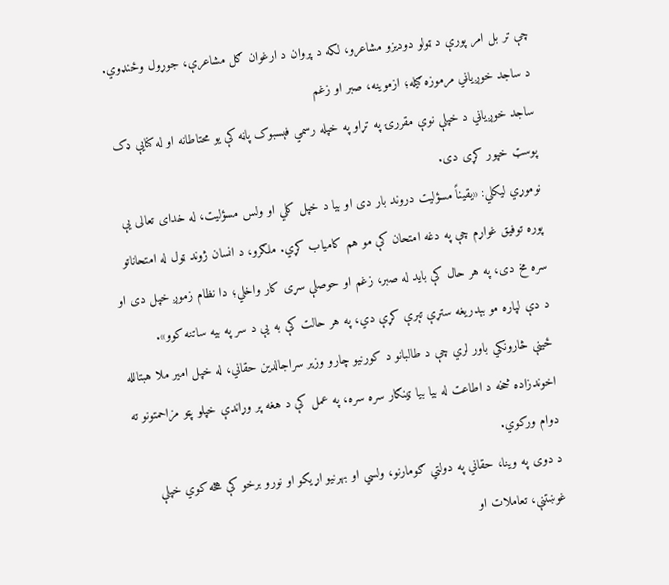چې تر بل امر پورې د ټولو دودیزو مشاعرو، لکه د پروان د ارغوان ګل مشاعرې، جوړول وځنډوي.
د ساجد خوږیاڼي مرموزه ګیله؛ ازموینه، صبر او زغم
ساجد خوږیاڼي د خپلې نوې مقررۍ په تړاو په خپله رسمي فېسبوک پاڼه کې یو محتاطانه او له کنایې ډک پوسټ خپور کړی دی.
نوموړي لیکلي: «یقیناً مسؤلیت دروند بار دی او بیا د خپل کلي او ولس مسؤلیت، له خدای تعالی یې پوره توفیق غواړم چې په دغه امتحان کې مو هم کامیاب کړي. ملګرو، د انسان ژوند ټول له امتحاناتو سره مخ دی، په هر حال کې باید له صبر، زغم او حوصلې سړی کار واخلي؛ دا نظام زموږ خپل دی او د دې لپاره مو بېدریغه ستړې تېرې کړې دي، په هر حالت کې به یې د سر په بیه ساتنه کوو».
ځینې څارونکي باور لري چې د طالبانو د کورنیو چارو وزیر سراجالدین حقاني، له خپل امیر ملا هبتالله اخوندزاده څخه د اطاعت له بیا بیا ټینګار سره سره، په عمل کې د هغه پر وړاندې خپلو پټو مزاحمتونو ته دوام ورکوي.
د دوی په وینا، حقاني په دولتي ګومارنو، ولسي او بهرنیو اړیکو او نورو برخو کې هڅه کوي خپلې غوښتنې، تعاملات او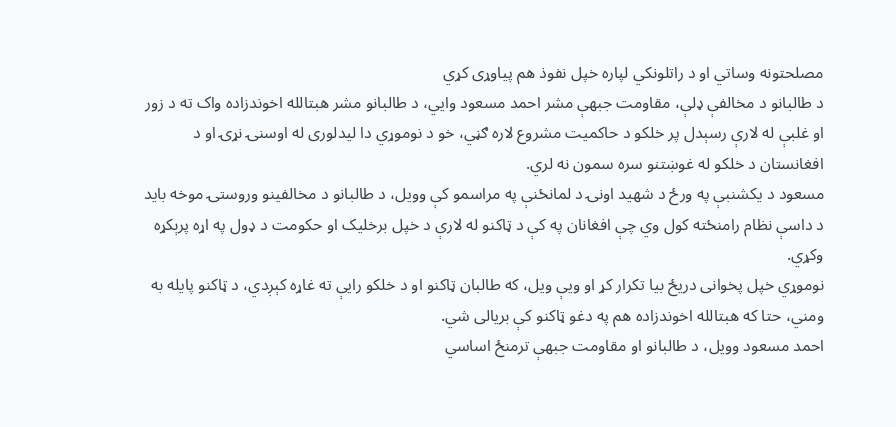مصلحتونه وساتي او د راتلونکي لپاره خپل نفوذ هم پیاوړی کړي
د طالبانو د مخالفې ډلې، مقاومت جبهې مشر احمد مسعود وايي، د طالبانو مشر هبتالله اخوندزاده واک ته د زور او غلبې له لارې رسېدل پر خلکو د حاکمیت مشروع لاره ګڼي، خو د نوموړي دا لیدلوری له اوسنۍ نړۍ او د افغانستان د خلکو له غوښتنو سره سمون نه لري.
مسعود د یکشنبې په ورځ د شهید اونۍ د لمانځنې په مراسمو کې وویل، د طالبانو د مخالفینو وروستۍ موخه باید د داسې نظام رامنځته کول وي چې افغانان په کې د ټاکنو له لارې د خپل برخلیک او حکومت د ډول په اړه پرېکړه وکړي.
نوموړي خپل پخوانی دریځ بیا تکرار کړ او ویې ویل، که طالبان ټاکنو او د خلکو رایې ته غاړه کېږدي، د ټاکنو پایله به ومني، حتا که هبتالله اخوندزاده هم په دغو ټاکنو کې بریالی شي.
احمد مسعود وویل، د طالبانو او مقاومت جبهې ترمنځ اساسي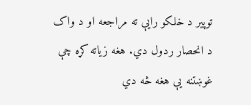توپیر د خلکو رایې ته مراجعه او د واک د انحصار ردول دي. هغه زیاته کړه چې غوښتنه یې هغه څه دي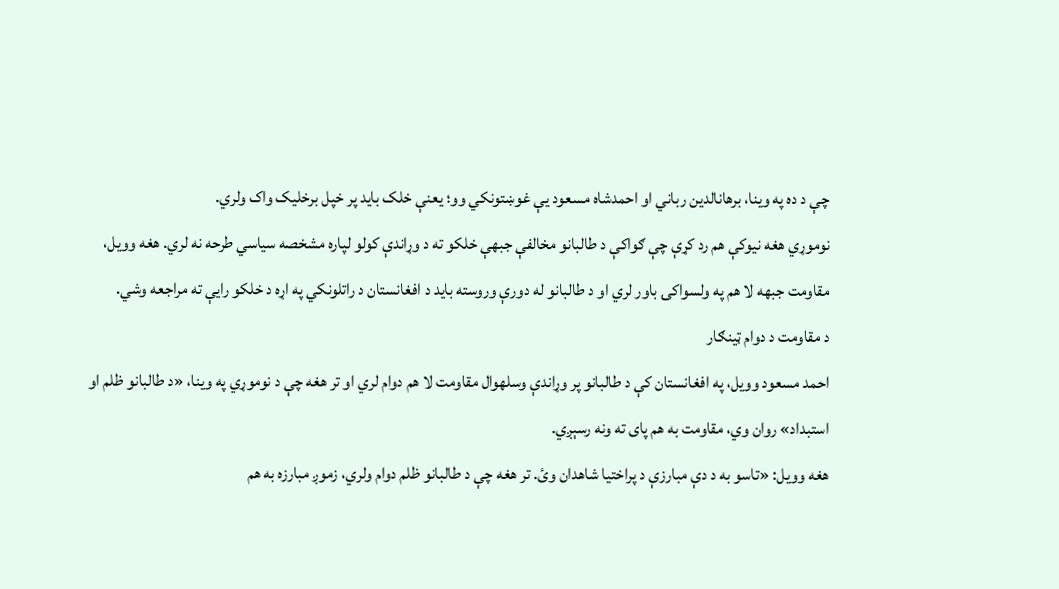چې د ده په وینا، برهانالدین رباني او احمدشاه مسعود یې غوښتونکي وو؛ یعنې خلک باید پر خپل برخلیک واک ولري.
نوموړي هغه نیوکې هم رد کړې چې ګواکې د طالبانو مخالفې جبهې خلکو ته د وړاندې کولو لپاره مشخصه سیاسي طرحه نه لري. هغه وویل، مقاومت جبهه لا هم په ولسواکۍ باور لري او د طالبانو له دورې وروسته باید د افغانستان د راتلونکي په اړه د خلکو رایې ته مراجعه وشي.
د مقاومت د دوام ټینګار
احمد مسعود وویل، په افغانستان کې د طالبانو پر وړاندې وسلهوال مقاومت لا هم دوام لري او تر هغه چې د نوموړي په وینا، «د طالبانو ظلم او استبداد» روان وي، مقاومت به هم پای ته ونه رسېږي.
هغه وویل: «تاسو به د دې مبارزې د پراختیا شاهدان وئ. تر هغه چې د طالبانو ظلم دوام ولري، زموږ مبارزه به هم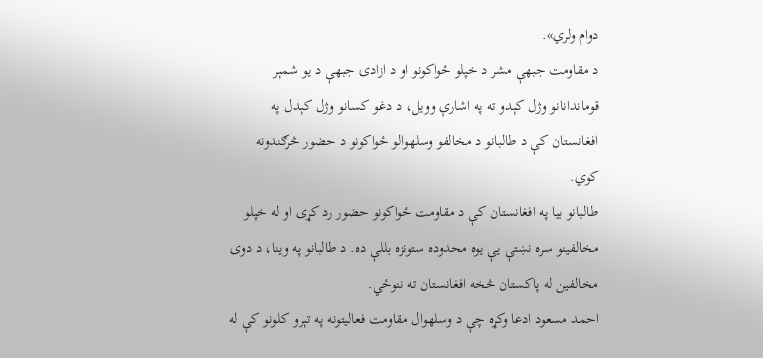دوام ولري».
د مقاومت جبهې مشر د خپلو ځواکونو او د ازادۍ جبهې د یو شمېر قوماندانانو وژل کېدو ته په اشارې وویل، د دغو کسانو وژل کېدل په افغانستان کې د طالبانو د مخالفو وسلهوالو ځواکونو د حضور څرګندونه کوي.
طالبانو بیا په افغانستان کې د مقاومت ځواکونو حضور رد کړی او له خپلو مخالفینو سره نښتې یې یوه محدوده ستونزه بللې ده. د طالبانو په وینا، د دوی مخالفین له پاکستان څخه افغانستان ته ننوځي.
احمد مسعود ادعا وکړه چې د وسلهوال مقاومت فعالیتونه په تېرو کلونو کې له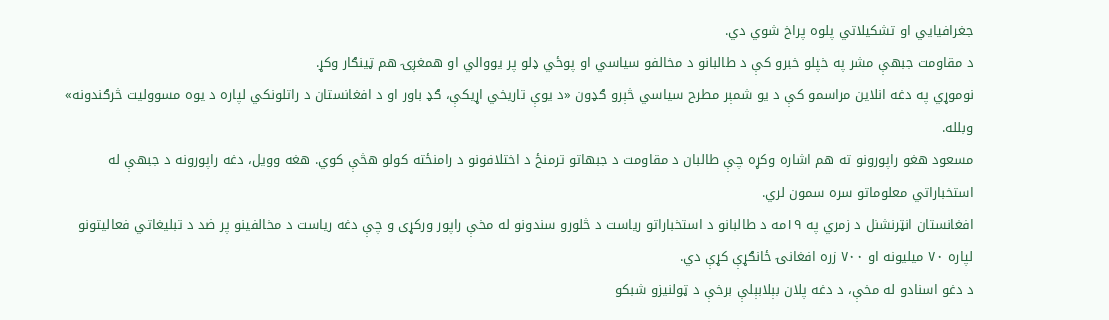جغرافیایي او تشکیلاتي پلوه پراخ شوي دي.
د مقاومت جبهې مشر په خپلو خبرو کې د طالبانو د مخالفو سیاسي او پوځي ډلو پر یووالي او همغږۍ هم ټینګار وکړ.
نوموړي په دغه انلاین مراسمو کې د یو شمېر مطرح سیاسي څېرو ګډون «د یوې تاریخي اړیکې، ګډ باور او د افغانستان د راتلونکي لپاره د یوه مسوولیت څرګندونه» وبلله.
مسعود هغو راپورونو ته هم اشاره وکړه چې طالبان د مقاومت د جبهاتو ترمنځ د اختلافونو د رامنځته کولو هڅې کوي. هغه وویل، دغه راپورونه د جبهې له استخباراتي معلوماتو سره سمون لري.
افغانستان انټرنشنل د زمري په ۱۹مه د طالبانو د استخباراتو ریاست د څلورو سندونو له مخې راپور ورکړی و چې دغه ریاست د مخالفینو پر ضد د تبلیغاتي فعالیتونو لپاره ۷۰ میلیونه او ۷۰۰ زره افغانۍ ځانګړې کړې دي.
د دغو اسنادو له مخې، د دغه پلان بېلابېلې برخې د ټولنیزو شبکو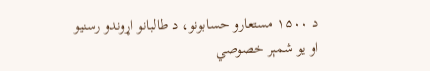د ۱۵۰۰ مستعارو حسابونو، د طالبانو اړوندو رسنیو او یو شمېر خصوصي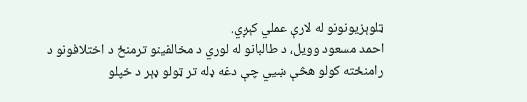ټلوېزیونونو له لارې عملي کېږي.
احمد مسعود وویل، د طالبانو له لوري د مخالفینو ترمنځ د اختلافونو د رامنځته کولو هڅې ښيي چې دغه ډله تر ټولو ډېر د خپلو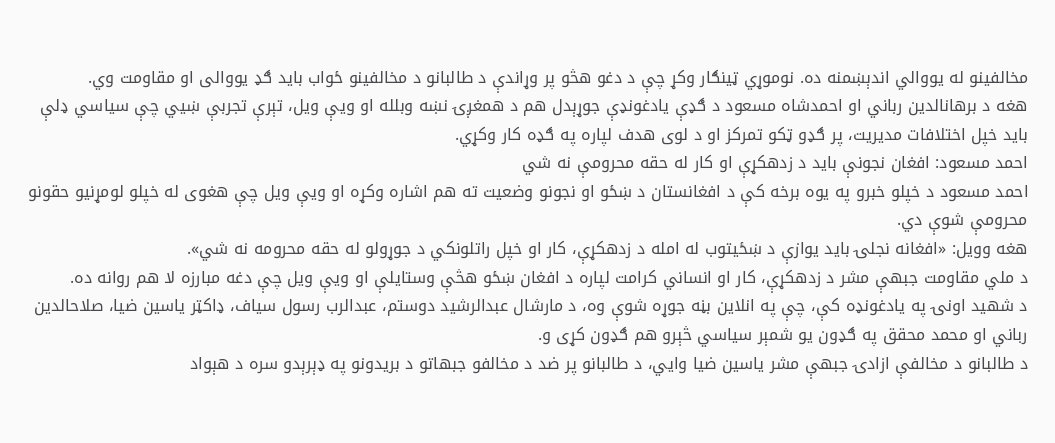مخالفینو له یووالي اندېښمنه ده. نوموړي ټینګار وکړ چې د دغو هڅو پر وړاندې د طالبانو د مخالفینو ځواب باید ګډ یووالی او مقاومت وي.
هغه د برهانالدین رباني او احمدشاه مسعود د ګډې یادغونډې جوړېدل هم د همغږۍ نښه وبلله او ویې ویل، تېرې تجربې ښيي چې سیاسي ډلې باید خپل اختلافات مدیریت، پر ګډو ټکو تمرکز او د لوی هدف لپاره په ګډه کار وکړي.
احمد مسعود: افغان نجونې باید د زدهکړې او کار له حقه محرومې نه شي
احمد مسعود د خپلو خبرو په یوه برخه کې د افغانستان د ښځو او نجونو وضعیت ته هم اشاره وکړه او ویې ویل چې هغوی له خپلو لومړنیو حقونو محرومې شوې دي.
هغه وویل: «افغانه نجلۍ باید یوازې د ښځیتوب له امله د زدهکړې، کار او خپل راتلونکي د جوړولو له حقه محرومه نه شي».
د ملي مقاومت جبهې مشر د زدهکړې، کار او انساني کرامت لپاره د افغان ښځو هڅې وستایلې او ویې ویل چې دغه مبارزه لا هم روانه ده.
د شهید اونۍ په یادغونډه کې، چې په انلاین بڼه جوړه شوې وه، د مارشال عبدالرشید دوستم، عبدالرب رسول سیاف، ډاکټر یاسین ضیا، صلاحالدین رباني او محمد محقق په ګډون یو شمېر سیاسي څېرو هم ګډون کړی و.
د طالبانو د مخالفې ازادۍ جبهې مشر یاسین ضیا وايي، د طالبانو پر ضد د مخالفو جبهاتو د بریدونو په ډېرېدو سره د هېواد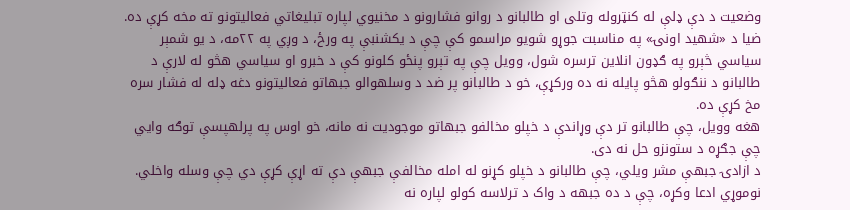وضعیت د دې ډلې له کنټروله وتلی او طالبانو د روانو فشارونو د مخنیوي لپاره تبلیغاتي فعالیتونو ته مخه کړې ده.
ضیا د «شهید اونۍ» په مناسبت جوړو شویو مراسمو کې چې د یکشنبې په ورځ، د وږي په ۲۲مه، د یو شمېر سیاسي څېرو په ګډون انلاین ترسره شول، وویل چې په تېرو پنځو کلونو کې د خبرو او سیاسي هڅو له لارې د طالبانو د ننګولو هڅو پایله نه ده ورکړې، خو د طالبانو پر ضد د وسلهوالو جبهاتو فعالیتونو دغه ډله له فشار سره مخ کړې ده.
هغه وویل، چې طالبانو تر دې وړاندې د خپلو مخالفو جبهاتو موجودیت نه مانه، خو اوس په پرلهپسې توګه وايي چې جګړه د ستونزو حل نه دی.
د ازادۍ جبهې مشر ویلي، چې طالبانو د خپلو کړنو له امله مخالفې جبهې دې ته اړې کړې دي چې وسله واخلي. نوموړي ادعا وکړه، چې د ده جبهه د واک د ترلاسه کولو لپاره نه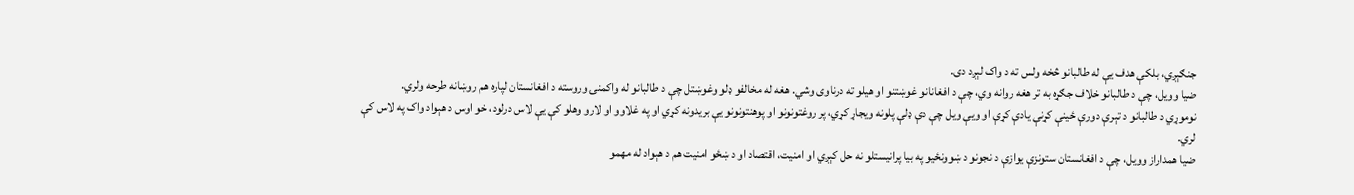جنګېږي، بلکې هدف یې له طالبانو څخه ولس ته د واک لېږد دی.
ضیا وویل، چې د طالبانو خلاف جګړه به تر هغه روانه وي، چې د افغانانو غوښتنو او هیلو ته درناوی وشي. هغه له مخالفو ډلو وغوښتل چې د طالبانو له واکمنۍ وروسته د افغانستان لپاره هم روښانه طرحه ولري.
نوموړي د طالبانو د تېرې دورې ځینې کړنې یادې کړې او ویې ویل چې دې ډلې پلونه ویجاړ کړي، پر روغتونونو او پوهنتونونو یې بریدونه کړي او په غلاوو او لارو وهلو کې یې لاس درلود، خو اوس د هېواد واک په لاس کې لري.
ضیا همداراز وویل، چې د افغانستان ستونزې یوازې د نجونو د ښوونځیو په بیا پرانیستلو نه حل کېږي او امنیت، اقتصاد او د ښځو امنیت هم د هېواد له مهمو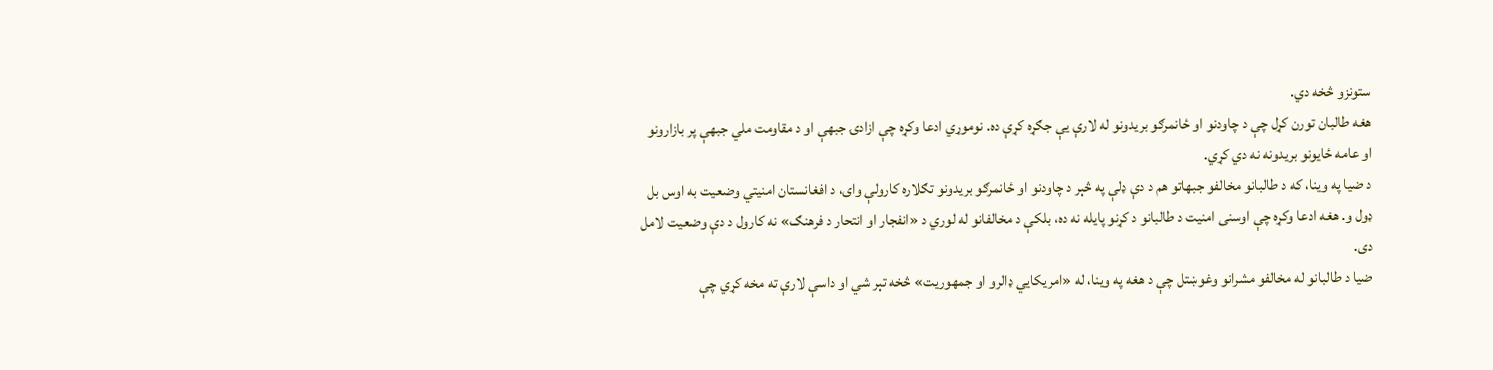ستونزو څخه دي.
هغه طالبان تورن کړل چې د چاودنو او ځانمرګو بریدونو له لارې یې جګړه کړې ده. نوموړي ادعا وکړه چې ازادۍ جبهې او د مقاومت ملي جبهې پر بازارونو او عامه ځایونو بریدونه نه دي کړي.
د ضیا په وینا، که د طالبانو مخالفو جبهاتو هم د دې ډلې په څېر د چاودنو او ځانمرګو بریدونو تګلاره کارولې وای، د افغانستان امنیتي وضعیت به اوس بل ډول و. هغه ادعا وکړه چې اوسنی امنیت د طالبانو د کړنو پایله نه ده، بلکې د مخالفانو له لوري د «انفجار او انتحار د فرهنګ» نه کارول د دې وضعیت لامل دی.
ضیا د طالبانو له مخالفو مشرانو وغوښتل چې د هغه په وینا، له «امریکايي ډالرو او جمهوریت» څخه تېر شي او داسې لارې ته مخه کړي چې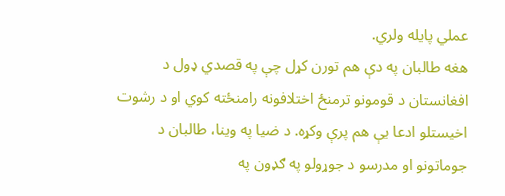عملي پایله ولري.
هغه طالبان په دې هم تورن کړل چې په قصدي ډول د افغانستان د قومونو ترمنځ اختلافونه رامنځته کوي او د رشوت اخیستلو ادعا یې هم پرې وکړه. د ضیا په وینا، طالبان د جوماتونو او مدرسو د جوړولو په ګډون په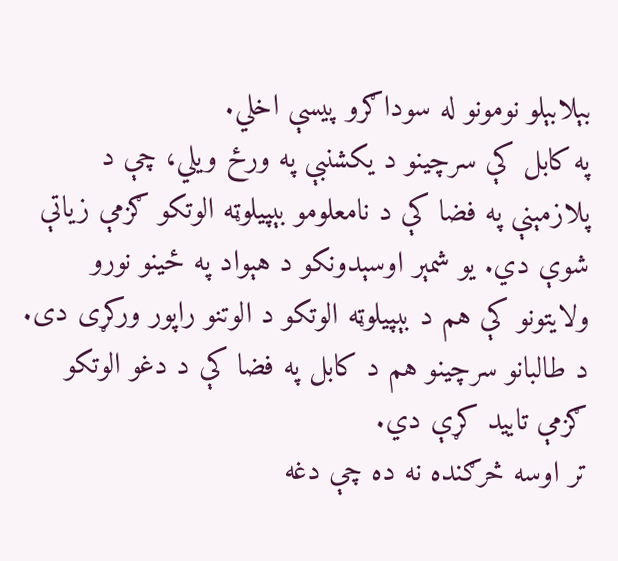بېلابېلو نومونو له سوداګرو پیسې اخلي.
په کابل کې سرچینو د یکشنبې په ورځ ویلي، چې د پلازمېنې په فضا کې د نامعلومو بېپیلوټه الوتکو ګزمې زیاتې شوې دي. یو شمېر اوسېدونکو د هېواد په ځینو نورو ولایتونو کې هم د بېپیلوټه الوتکو د الوتنو راپور ورکړی دی. د طالبانو سرچینو هم د کابل په فضا کې د دغو الوتکو ګزمې تایید کړې دي.
تر اوسه څرګنده نه ده چې دغه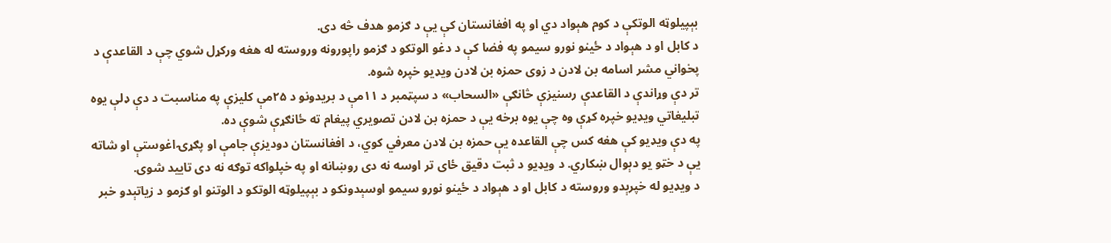بېپیلوټه الوتکې د کوم هېواد دي او په افغانستان کې یې د ګزمو هدف څه دی.
د کابل او د هېواد د ځینو نورو سیمو په فضا کې د دغو الوتکو د ګزمو راپورونه وروسته له هغه ورکړل شوي چې د القاعدې د پخواني مشر اسامه بن لادن د زوی حمزه بن لادن ویډیو خپره شوه.
تر دې وړاندې د القاعدې رسنیزې څانګې «السحاب» د سپټمبر د ۱۱مې د بریدونو د ۲۵مې کلیزې په مناسبت د دې ډلې یوه تبلیغاتي ویډیو خپره کړې وه چې یوه برخه یې د حمزه بن لادن تصویري پیغام ته ځانګړې شوې ده.
په دې ویډیو کې هغه کس چې القاعده یې حمزه بن لادن معرفي کوي، د افغانستان دودیزې جامې او پګړۍ اغوستې او شاته یې د خټو یو دېوال ښکاري. د ویډیو د ثبت دقیق ځای تر اوسه نه دی روښانه او په خپلواکه توګه نه دی تایید شوی.
د ویډیو له خپرېدو وروسته د کابل او د هېواد د ځینو نورو سیمو اوسېدونکو د بېپیلوټه الوتکو د الوتنو او ګزمو د زیاتېدو خبر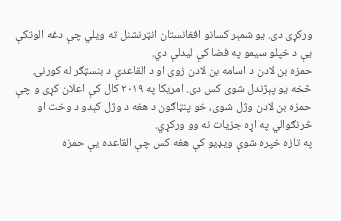ورکړی دی. یو شمېر کسانو افغانستان انټرنشنل ته ویلي چې دغه الوتکې یې د خپلو سیمو په فضا کې لیدلې دي.
حمزه بن لادن د اسامه بن لادن زوی او د القاعدې د بنسټګر له کورنۍ څخه یو پېژندل شوی کس دی. امریکا په ۲۰۱۹ کال کې اعلان کړی و چې حمزه بن لادن وژل شوی، خو پنټاګون د هغه د وژل کېدو د وخت او څرنګوالي په اړه جزیات نه وو ورکړي.
په تازه خپره شوې ویډیو کې هغه کس چې القاعده یې حمزه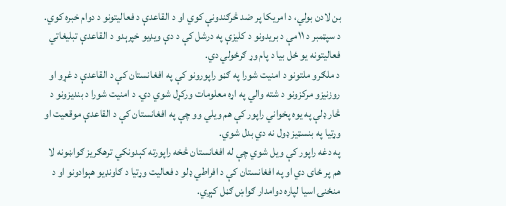بن لادن بولي، د امریکا پر ضد څرګندونې کوي او د القاعدې د فعالیتونو د دوام خبره کوي. د سپټمبر د ۱۱مې د بریدونو د کلیزې په درشل کې د دې ویډیو خپرېدو د القاعدې تبلیغاتي فعالیتونه یو ځل بیا د پام وړ ګرځولي دي.
د ملګرو ملتونو د امنیت شورا په ګڼو راپورونو کې په افغانستان کې د القاعدې د غړو او روزنیزو مرکزونو د شته والي په اړه معلومات ورکړل شوي دي. د امنیت شورا د بندیزونو د څار ډلې په یوه پخواني راپور کې هم ویلي وو چې په افغانستان کې د القاعدې موقعیت او وړتیا په بنسټیز ډول نه دي بدل شوي.
په دغه راپور کې ویل شوي چې له افغانستان څخه راپورته کېدونکي ترهګریز ګواښونه لا هم پر ځای دي او په افغانستان کې د افراطي ډلو د فعالیت وړتیا د ګاونډیو هېوادونو او د منځنۍ اسیا لپاره دوامدار ګواښ ګڼل کېږي.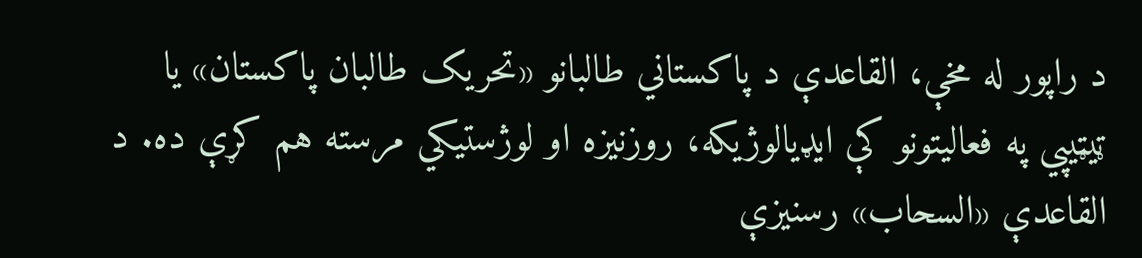د راپور له مخې، القاعدې د پاکستاني طالبانو «تحریک طالبان پاکستان» یا ټيټيپي په فعالیتونو کې ایډیالوژیکه، روزنیزه او لوژستیکي مرسته هم کړې ده. د القاعدې «السحاب» رسنیزې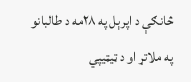څانګې د اپرېل په ۲۸مه د طالبانو په ملاتړ او د ټيټيپي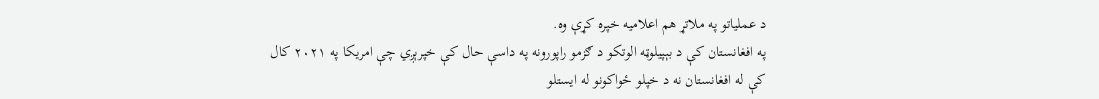د عملیاتو په ملاتړ هم اعلامیه خپره کړې وه.
په افغانستان کې د بېپیلوټه الوتکو د ګزمو راپورونه په داسې حال کې خپرېږي چې امریکا په ۲۰۲۱ کال کې له افغانستان نه د خپلو ځواکونو له ایستلو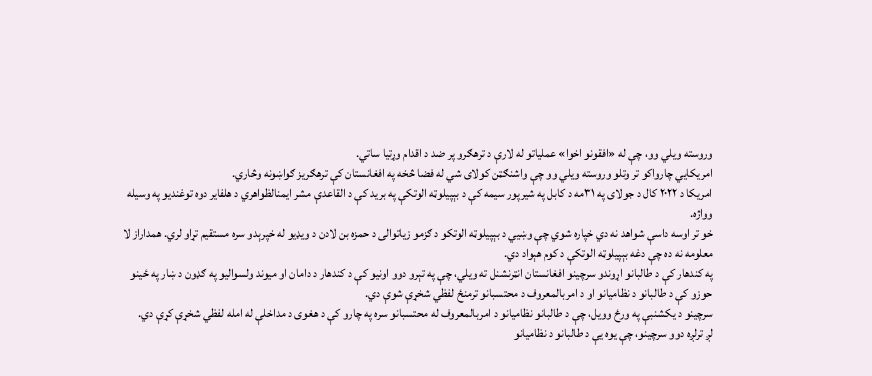وروسته ویلي وو، چې له «افقونو اخوا» عملیاتو له لارې د ترهګرو پر ضد د اقدام وړتیا ساتي.
امریکايي چارواکو تر وتلو وروسته ویلي وو چې واشنګټن کولای شي له فضا څخه په افغانستان کې ترهګریز ګواښونه وڅاري.
امریکا د ۲۰۲۲ کال د جولای په ۳۱مه د کابل په شیرپور سیمه کې د بېپیلوټه الوتکې په برید کې د القاعدې مشر ایمنالظواهري د هلفایر دوه توغندیو په وسیله وواژه.
خو تر اوسه داسې شواهد نه دي خپاره شوي چې وښيي د بېپیلوټه الوتکو د ګزمو زیاتوالی د حمزه بن لادن د ویډیو له خپرېدو سره مستقیم تړاو لري. همداراز لا معلومه نه ده چې دغه بېپیلوټه الوتکې د کوم هېواد دي.
په کندهار کې د طالبانو اړوندو سرچینو افغانستان انټرنشنل ته ویلي، چې په تېرو دوو اونیو کې د کندهار د دامان او میوند ولسوالیو په ګډون د ښار په ځینو حوزو کې د طالبانو د نظامیانو او د امربالمعروف د محتسبانو ترمنځ لفظي شخړې شوې دي.
سرچینو د یکشنبې په ورځ وویل، چې د طالبانو نظامیانو د امربالمعروف له محتسبانو سره په چارو کې د هغوی د مداخلې له امله لفظي شخړې کړې دي.
لږ ترلږه دوو سرچینو، چې یوه یې د طالبانو د نظامیانو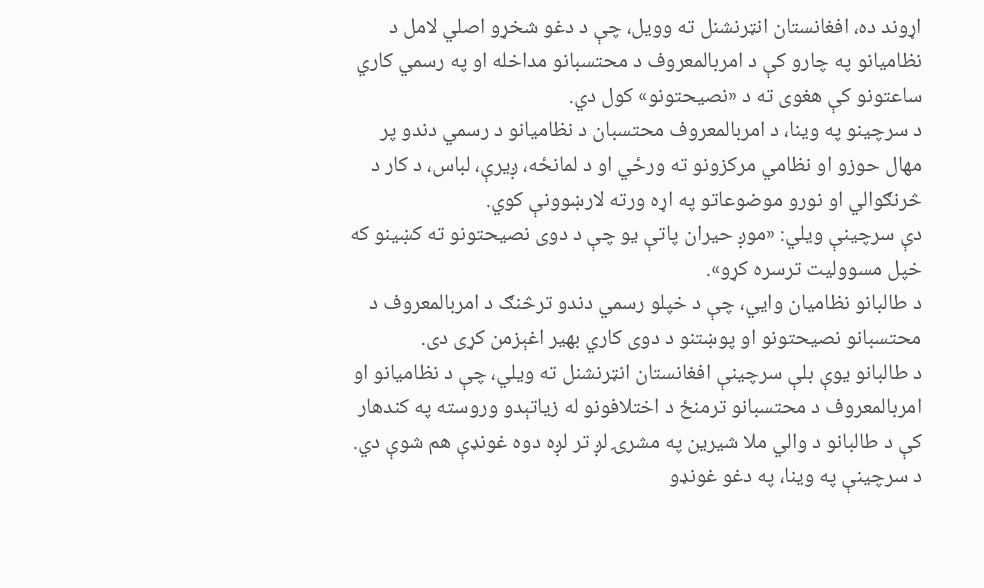اړوند ده، افغانستان انټرنشنل ته وویل، چې د دغو شخړو اصلي لامل د نظامیانو په چارو کې د امربالمعروف د محتسبانو مداخله او په رسمي کاري ساعتونو کې هغوی ته د «نصیحتونو» کول دي.
د سرچینو په وینا، د امربالمعروف محتسبان د نظامیانو د رسمي دندو پر مهال حوزو او نظامي مرکزونو ته ورځي او د لمانځه، ږیرې، لباس، د کار د څرنګوالي او نورو موضوعاتو په اړه ورته لارښوونې کوي.
دې سرچینې ویلي: «موږ حیران پاتې یو چې د دوی نصیحتونو ته کښینو که خپل مسوولیت ترسره کړو».
د طالبانو نظامیان وايي، چې د خپلو رسمي دندو ترڅنګ د امربالمعروف د محتسبانو نصیحتونو او پوښتنو د دوی کاري بهیر اغېزمن کړی دی.
د طالبانو یوې بلې سرچینې افغانستان انټرنشنل ته ویلي، چې د نظامیانو او امربالمعروف د محتسبانو ترمنځ د اختلافونو له زیاتېدو وروسته په کندهار کې د طالبانو د والي ملا شیرین په مشرۍ لږ تر لږه دوه غونډې هم شوې دي.
د سرچینې په وینا، په دغو غونډو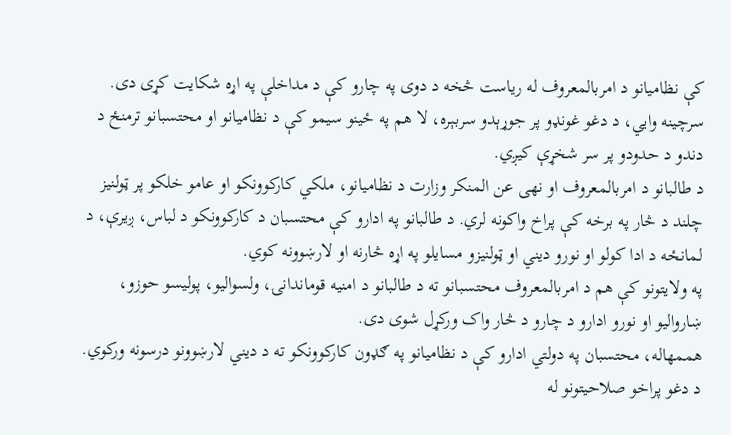کې نظامیانو د امربالمعروف له ریاست څخه د دوی په چارو کې د مداخلې په اړه شکایت کړی دی.
سرچینه وايي، د دغو غونډو پر جوړېدو سربېره، لا هم په ځینو سیمو کې د نظامیانو او محتسبانو ترمنځ د دندو د حدودو پر سر شخړې کیږي.
د طالبانو د امربالمعروف او نهی عن المنکر وزارت د نظامیانو، ملکي کارکوونکو او عامو خلکو پر ټولنیز چلند د څار په برخه کې پراخ واکونه لري. د طالبانو په ادارو کې محتسبان د کارکوونکو د لباس، ږیرې، د لمانځه د ادا کولو او نورو دیني او ټولنیزو مسایلو په اړه څارنه او لارښوونه کوي.
په ولایتونو کې هم د امربالمعروف محتسبانو ته د طالبانو د امنیه قوماندانۍ، ولسوالیو، پولیسو حوزو، ښاروالیو او نورو ادارو د چارو د څار واک ورکړل شوی دی.
هممهاله، محتسبان په دولتي ادارو کې د نظامیانو په ګډون کارکوونکو ته د دیني لارښوونو درسونه ورکوي.
د دغو پراخو صلاحیتونو له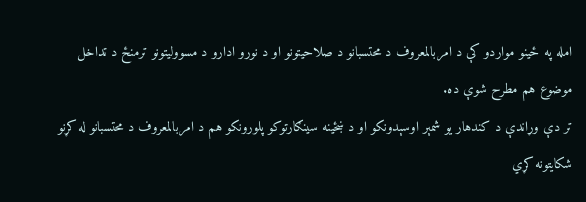امله په ځینو مواردو کې د امربالمعروف د محتسبانو د صلاحیتونو او د نورو ادارو د مسوولیتونو ترمنځ د تداخل موضوع هم مطرح شوې ده.
تر دې وړاندې د کندهار یو شمېر اوسېدونکو او د ښځینه سینګارتوکو پلورونکو هم د امربالمعروف د محتسبانو له کړنو شکایتونه کړي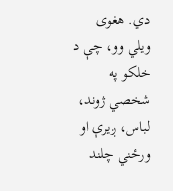دي. هغوی ویلي وو، چې د خلکو په شخصي ژوند، لباس، ږیرې او ورځني چلند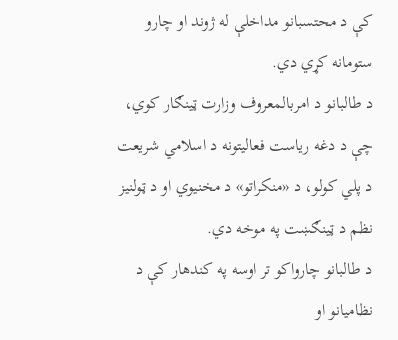کې د محتسبانو مداخلې له ژوند او چارو ستومانه کړي دي.
د طالبانو د امربالمعروف وزارت ټینګار کوي، چې د دغه ریاست فعالیتونه د اسلامي شریعت د پلي کولو، د «منکراتو» د مخنیوي او د ټولنیز نظم د ټینګښت په موخه دي.
د طالبانو چارواکو تر اوسه په کندهار کې د نظامیانو او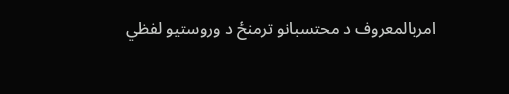امربالمعروف د محتسبانو ترمنځ د وروستیو لفظي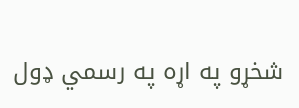شخړو په اړه په رسمي ډول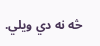څه نه دي ویلي.